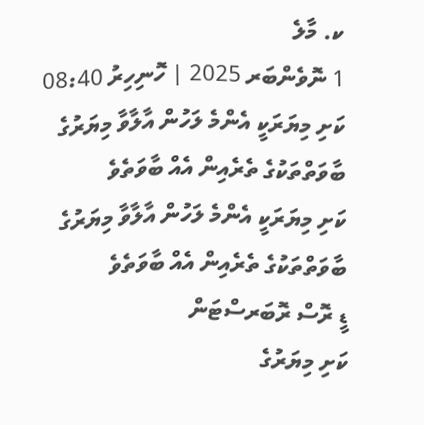ކ. މާލެ
1 ނޮވެންބަރ 2025 | ހޮނިހިރު 08:40
ކަށި މިޔަރަކީ އެންމެ ލަހުން އާލާވާ މިޔަރުގެ ބާވަތްތަކުގެ ތެރެއިން އެއް ބާވަތެވެ
ކަށި މިޔަރަކީ އެންމެ ލަހުން އާލާވާ މިޔަރުގެ ބާވަތްތަކުގެ ތެރެއިން އެއް ބާވަތެވެ
ޑީ ރޮސް ރޮބަރސްޓަން
ކަށި މިޔަރުގެ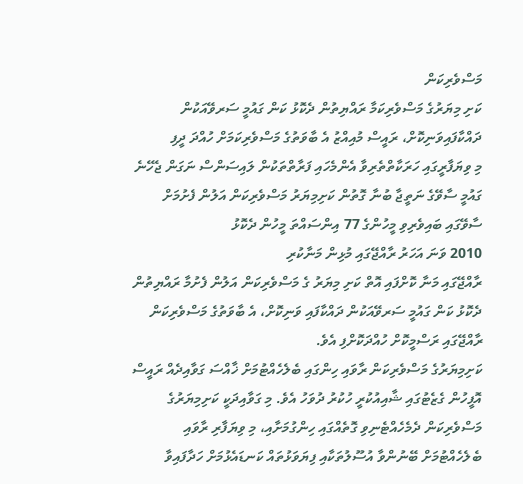މަސްވެރިކަން
ކަށި މިޔަރުގެ މަސްވެރިކަމާ ރައްޔިތުން ދެކޮޅު ކަން ގައުމީ ސަރވޭއަކުން ދައްކާފައިވަނިކޮށް، ރައީސް މުއިއްޒު އެ ބާވަތުގެ މަސްވެރިކަމަށް ހުއްދަ ދީފި
މި ވިޔަފާރީގައި ހަރަކާތްތެރިވާ އެންމެހައި ފަރާތްތަކުން ލައިސަންސް ނަގަން ޖެހޭނެ
ގައުމީ ސާވޭގެ ނަތީޖާ ބުނާ ގޮތުން ކަށިމިޔަރު މަސްވެރިކަން އަލުން ފެށުމަށް ސާވޭގައި ބައިވެރިވި މީހުންގެ 77 އިންސައްތަ މީހުން ދެކޮޅު
2010 ވަނަ އަހަރު ރާއްޖޭގައި މުޅިން މަނާކުރި
ރާއްޖޭގައި މަނާ ކޮށްފައި އޮތް ކަށި މިޔަރު ގެ މަސްވެރިކަން އަލުން ފެށުމާ ރައްޔިތުން ދެކޮޅު ކަން ގައުމީ ސަރވޭއަކުން ދައްކާފައި ވަނިކޮށް، އެ ބާވަތުގެ މަސްވެރިކަން ރާއްޖޭގައި ރަސްމީކޮށް ހުއްދަކޮށްފި އެވެ.
ކަށިމިޔަރުގެ މަސްވެރިކަން ރާވައި ހިންގައި ބެލެހެއްޓުމަށް ޚާއްސަ ގަވާއިދެއް ރައީސް އޮފީހުން ގެޒެޓުގައި ޝާއިއުކުރީ ހުކުރު ދުވަހު އެވެ. މި ގަވާއިދަކީ ކަށިމިޔަރުގެ މަސްވެރިކަން ދެމެހެއްޓެނިވި ގޮތެއްގައި ހިންގުމަށާއި، މި ވިޔަފާރި ރާވައި ބެލެހެއްޓުމަށް ބޭނުންވާ އުސޫލުތަކާއި ފިޔަވަޅުތައް ކަނޑައެޅުމަށް ހަދާފައިވާ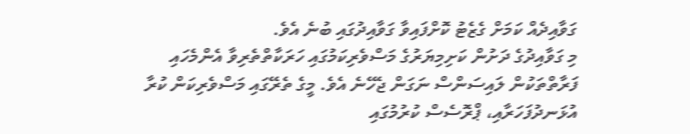ގަވާއިދެއް ކަމަށް ގެޒެޓު ކޮށްފައިވާ ގަވާއިދުގައި ބުނެ އެވެ.
މި ގަވާއިދުގެ ދަށުން ކަށިމިޔަރުގެ މަސްވެރިކަމުގައި ހަރަކާތްތެރިވާ އެންމެހައި ފަރާތްތަކުން ލައިސަންސް ނަގަން ޖެހޭނެ އެވެ. މީގެ ތެރޭގައި މަސްވެރިކަން ކުރާ އުޅަނދުފަހަރާއި، ޕްރޮސެސް ކުރުމުގައި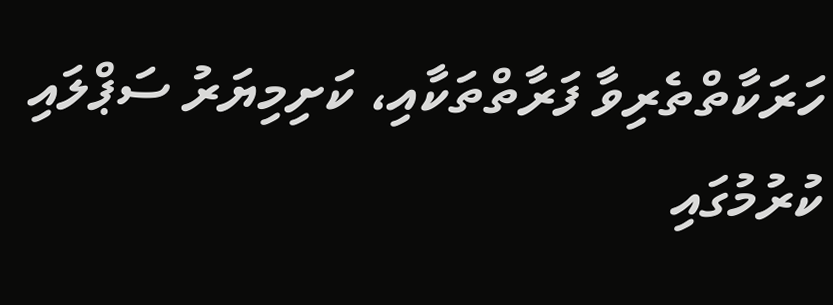ހަރަކާތްތެރިވާ ފަރާތްތަކާއި، ކަށިމިޔަރު ސަޕްލައި ކުރުމުގައި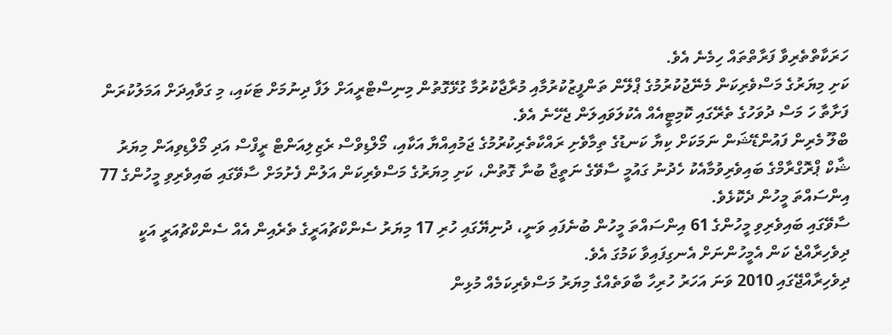ހަރަކާތްތެރިވާ ފަރާތްތައް ހިމެނެ އެވެ.
ކަށި މިޔަރުގެ މަސްވެރިކަން މެނޭޖުކުރުމުގެ ޕްލޭން ތަންފީޒުކުރުމާއި މުރާޖާކުރުމާ ގުޅޭގޮތުން މިނިސްޓްރީއަށް ލަފާ ދިނުމަށް ޓަކައި، މި ގަވާއިދަށް އަމަލުކުރަން ފަށާތާ ހަ މަސް ދުވަހުގެ ތެރޭގައި ކޮމިޓީއެއް އެކުލަވައިލަން ޖެހޭނެ އެވެ.
ބްލޫ މެރިން ފައުންޑޭޝަން ނަމަކަށް ކިޔާ ކަނޑުގެ ތިމާވެށި ރައްކާތެރިކުރުމުގެ ޖަމުއިއްޔާ އަކާއި، މޯލްޑިވްސް ރެޒިލިއަންޓް ރީފްސް އަދި މޯލްޑިވިއަން މިޔަރު ޝާކް ޕްރޮގްރާމްގެ ބައިވެރިވުމާއެކު ހެދުނު ގައުމީ ސާވޭގެ ނަތީޖާ ބުނާ ގޮތުން، ކަށި މިޔަރުގެ މަސްވެރިކަން އަލުން ފެށުމަށް ސާވޭގައި ބައިވެރިވި މީހުންގެ 77 އިންސައްތަ މީހުން ދެކޮޅެވެ.
ސާވޭގައި ބައިވެރިވި މީހުންގެ 61 އިންސައްތަ މީހުން ބުނެފައި ވަނީ، ދުނިޔޭގައި ހުރި 17 މިޔަރު ސެންކްޗުއަރީގެ ތެރެއިން އެއް ސެންކްޗުއަރީ އަކީ ދިވެހިރާއްޖެ ކަން އެމީހުންނަށް އެނގިފައިވާ ކަމުގަ އެވެ.
ދިވެހިރާއްޖޭގައި 2010 ވަނަ އަހަރު ހުރިހާ ބާވަތެއްގެ މިޔަރު މަސްވެރިކަމެއް މުޅިން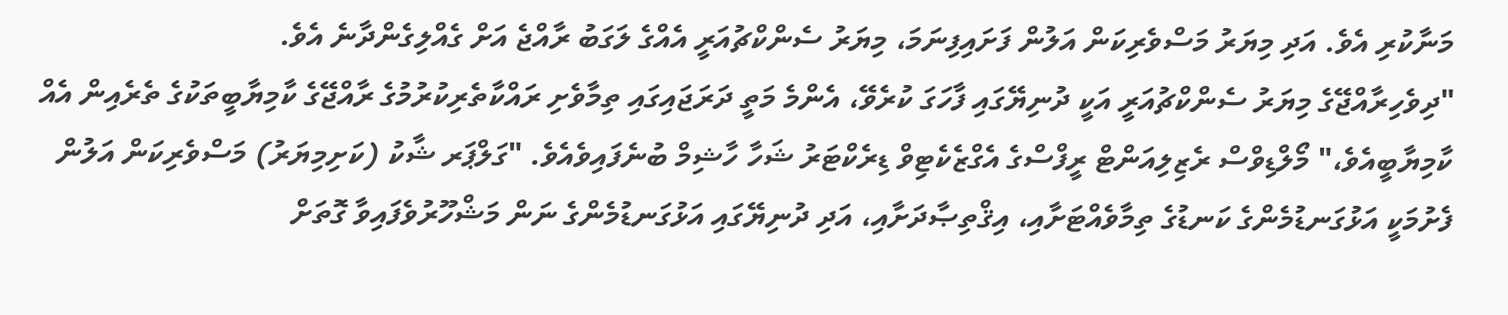މަނާކުރި އެވެ. އަދި މިޔަރު މަސްވެރިކަން އަލުން ފަށައިފިނަމަ، މިޔަރު ސެންކްޗުއަރީ އެއްގެ ލަގަބު ރާއްޖެ އަށް ގެއްލިގެންދާނެ އެވެ.
"ދިވެހިރާއްޖޭގެ މިޔަރު ސެންކްޗުއަރީ އަކީ ދުނިޔޭގައި ފާހަގަ ކުރެވޭ، އެންމެ މަތީ ދަރަޖައިގައި ތިމާވެށި ރައްކާތެރިކުރުމުގެ ރާއްޖޭގެ ކާމިޔާބީތަކުގެ ތެރެއިން އެއް ކާމިޔާބީއެވެ،" މޯލްޑިވްސް ރެޒިލިއަންޓް ރީފްސްގެ އެގްޒެކެޓިވް ޑިރެކްޓަރު ޝަހާ ހާޝިމް ބުނެފައިވެއެވެ. "ގަލްޕަރ ޝާކު (ކަށިމިޔަރު) މަސްވެރިކަން އަލުން ފެށުމަކީ އަޅުގަނޑުމެންގެ ކަނޑުގެ ތިމާވެއްޓަށާއި، އިޤްތިޞާދަށާއި، އަދި ދުނިޔޭގައި އަޅުގަނޑުމެންގެ ނަން މަޝްހޫރުވެފައިވާ ގޮތަށް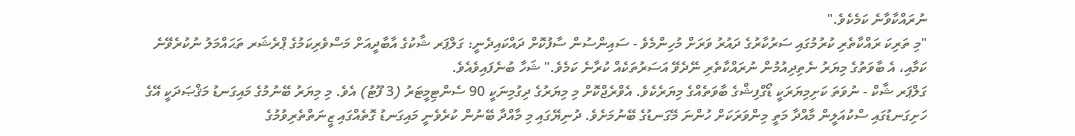ނުރައްކާވާނެ ކަމެކެވެ."
"މި ތަރިކަ ރައްކާތެރި ކުރުމުގައި ސަރުކާރުގެ ދައުރު ވަރަށް މުހިންމެވެ - ސައިންސުން ސާފުކޮށް ދައްކައިދެނީ: ގަލްޕަރ ޝާކުގެ އާބާދީއަށް މަސްވެރިކަމުގެ ޕްރެޝަރ ތަޙައްމަލު ނުކުރެވޭނެ ކަމާއި، އެ ބާވަތުގެ މިޔަރު ނެތިދިއުމުން ނުރައްކާތެރި ނޭދެވޭ އަސަރުތަކެއް ކުރާނެ ކަމެވެ." ޝަހާ ބުނެފައިވެއެވެ.
ގަލްޕަރ ޝާކް - ނުވަތަ ކަށިމިޔަރަކީ ޑޯގްފިޝްގެ ބާވަތެއްގެ މިޔަރެކެވެ. އެވްރެޖްކޮށް މި މިޔަރުގެ ދިގުމިނަކީ 90 ސެންޓިމީޓަރު (3 ފޫޓު) އެވެ. މި މިޔަރު ބޭނުމުގެ މައިގަނޑު މަޤްޞަދަކީ އޭގެ ހަށިގަނޑުގައި ސްކުއަލީން މާއްދާ މަތީ މިންވަރަކަށް ހުންނަ މޭގަނޑުގެ ބޭނުމަށެވެ. ދުނިޔޭގައި މި މާއްދާ ބޭނުން ކުރެވެނީ މައިގަނޑު ގޮތެއްގައި ޒީނަތްތެރިވުމުގެ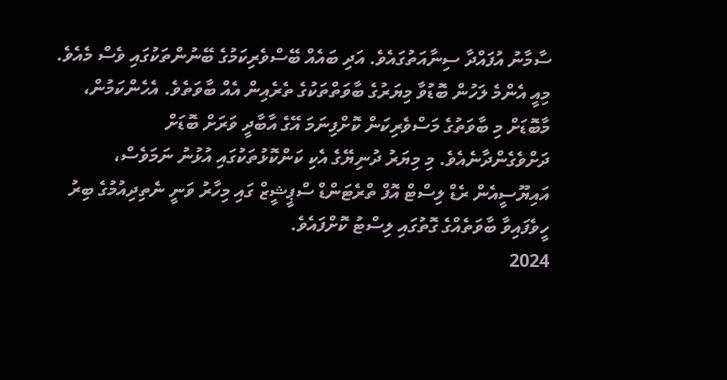ސާމާނު އުފައްދާ ސިނާއަތުގައެވެ. އަދި ބައެއް ބޭސްވެރިކަމުގެ ބޭނުންތަކުގައި ވެސް މެއެވެ.
މިއީ އެންމެ ލަހުން ބޮޑުވާ މިޔަރުގެ ބާވަތްތަކުގެ ތެރެއިން އެއް ބާވަތެވެ. އެހެންކަމުން، މާބޮޑަށް މި ބާވަތުގެ މަސްވެރިކަން ކޮށްފިނަމަ އޭގެ އާބާދީ ވަރަށް ބޮޑަށް ދަށްވެގެންދާނެއެވެ. މި މިޔަރު ދުނިޔޭގެ އެކި ކަންކޮޅުތަކުގައި އުޅުނު ނަމަވެސް، އައިޔޫސީއެން ރެޑް ލިސްޓް އޮފް ތްރެޓަންޑް ސްޕީޝީޒް ގައި މިހާރު ވަނީ ނެތިދިއުމުގެ ބިރު ހީވެފައިވާ ބާވަތެއްގެ ގޮތުގައި ލިސްޓު ކޮށްފައެވެ.
2024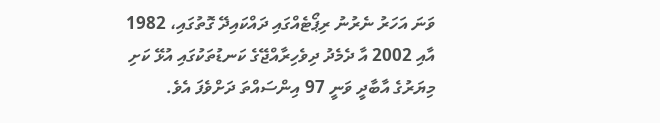ވަނަ އަހަރު ނެރުނު ރިޕޯޓެއްގައި ދައްކައިދޭ ގޮތުގައި، 1982 އާއި 2002 އާ ދެމެދު ދިވެހިރާއްޖޭގެ ކަނޑުތަކުގައި އުޅޭ ކަށި މިޔަރުގެ އާބާދީ ވަނީ 97 އިންސައްތަ ދަށްވެފަ އެވެ.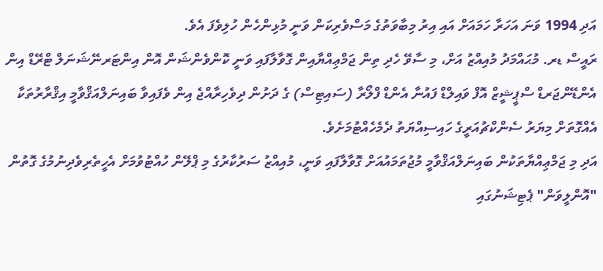އަދި 1994 ވަނަ އަހަރާ ހަމައަށް އައި އިރު މިބާވަތުގެ މަސްވެރިކަން ވަނީ މުޅިންހެން ހުލިވެފަ އެވެ.
ރައީސް ޑރ. މުޙައްމަދު މުއިއްޒު އަށް، މި ސާވޭ ހެދި ތިން ޖަމްޢިއްޔާއިން ގޮވާލާފައި ވަނީ ކޮންވެންޝަން އޮން އިންޓަރނޭޝަނަލް ޓްރޭޑް އިން އެންޑޭންޖަރޑް ސްޕީޝީޒް އޮފް ވައިލްޑް ފައުނާ އެންޑް ފްލޯރާ (ސައިޓިސް) ގެ ދަށުން ދިވެހިރާއްޖެ އިން ވެފައިވާ ބައިނަލްއަޤްވާމީ އިޤްރާރުތަކާ އެއްގޮތަށް މިޔަރު ސެންކްޗުއަރީގެ ހައިސިއްޔަތު ދެމެހެއްޓުމަށެވެ.
އަދި މި ޖަމްޢިއްޔާތަކުން ބައިނަލްއަޤްވާމީ މުޖުތަމައުއަށް ގޮވާލާފައި ވަނީ، މުއިއްޒު ސަރުކާރުގެ މި ޕްލޭން ހުއްޓުވުމަށް އެހީތެރިވެދިނުމުގެ ގޮތުން "އޮންލީވަން" ޕެޓިޝަނުގައި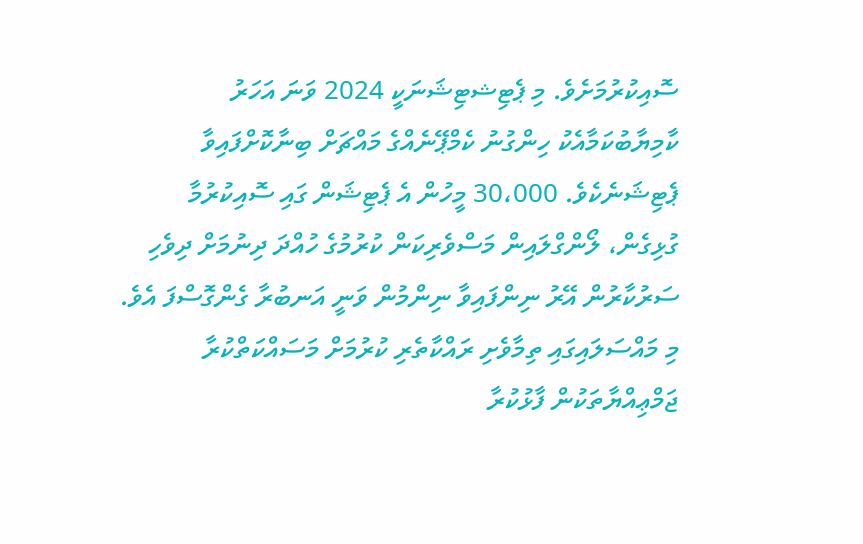ސޮއިކުރުމަށެވެ. މި ޕެޓިޝޓިޝަނަކީ 2024 ވަނަ އަހަރު ކާމިޔާބުކަމާއެކު ހިންގުނު ކެމްޕޭނެއްގެ މައްޗަށް ބިނާކޮށްފައިވާ ޕެޓިޝަނެކެވެ. 30،000 މީހުން އެ ޕެޓިޝަން ގައި ސޮއިކުރުމާ ގުޅިގެން، ލޯންގްލައިން މަސްވެރިކަން ކުރުމުގެ ހުއްދަ ދިނުމަށް ދިވެހި ސަރުކާރުން އޭރު ނިންފައިވާ ނިންމުން ވަނީ އަނބުރާ ގެންގޮސްފަ އެވެ.
މި މައްސަލައިގައި ތިމާވެށި ރައްކާތެރި ކުރުމަށް މަސައްކަތްކުރާ ޖަމްޢިއްޔާތަކުން ފާޅުކުރާ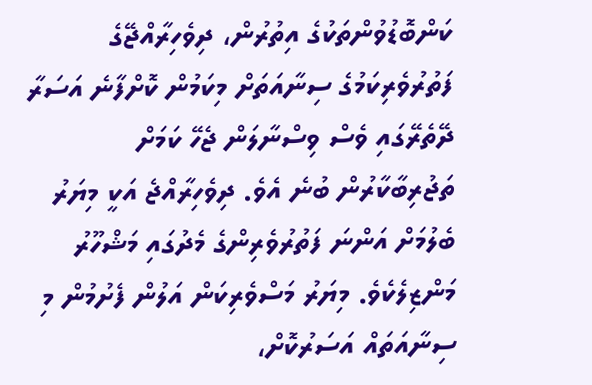ކަންބޮޑުވުންތަކުގެ އިތުރުން، ދިވެހިރާއްޖޭގެ ފަތުރުވެރިކަމުގެ ސިނާއަތަށް މިކަމުން ކޮށްފާނެ އަސަރާ ދޭތެރޭގައި ވެސް ވިސްނާލަން ޖެހޭ ކަމަށް ތަޖުރިބާކާރުން ބުނެ އެވެ. ދިވެހިރާއްޖެ އަކީ މިޔަރު ބެލުމަށް އަންނަ ފަތުރުވެރިންގެ މެދުގައި މަޝްހޫރު މަންޒިލެކެވެ. މިޔަރު މަސްވެރިކަން އަލުން ފެށުމުން މި ސިނާއަތައް އަސަރުކޮށް،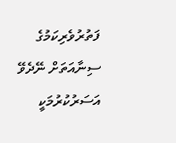ފަތުރުވެރިކަމުގެ ސިނާއަތަށް ނޭދެވޭ އަސަރުކުރުމަކީ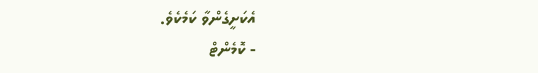އެކަށީގެންވާ ކަމެކެވެ.
- ކޮމެންޓް